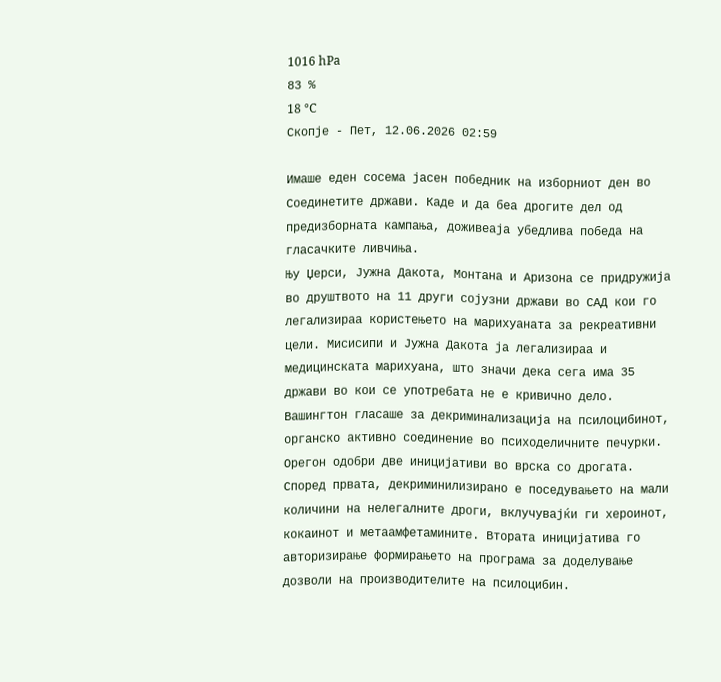1016 hPa
83 %
18 °C
Скопје - Пет, 12.06.2026 02:59

Имаше еден сосема јасен победник на изборниот ден во Соединетите држави. Каде и да беа дрогите дел од предизборната кампања, доживеаја убедлива победа на гласачките ливчиња.
Њу Џерси, Јужна Дакота, Монтана и Аризона се придружија во друштвото на 11 други сојузни држави во САД кои го легализираа користењето на марихуаната за рекреативни цели. Мисисипи и Јужна Дакота ја легализираа и медицинската марихуана, што значи дека сега има 35 држави во кои се употребата не е кривично дело. Вашингтон гласаше за декриминализација на псилоцибинот, органско активно соединение во психоделичните печурки. Орегон одобри две иницијативи во врска со дрогата. Според првата, декриминилизирано е поседувањето на мали количини на нелегалните дроги, вклучувајќи ги хероинот, кокаинот и метаамфетамините. Втората иницијатива го авторизирање формирањето на програма за доделување дозволи на производителите на псилоцибин.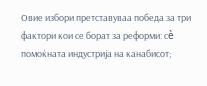Овие избори претставуваа победа за три фактори кои се борат за реформи: сè помоќната индустрија на канабисот;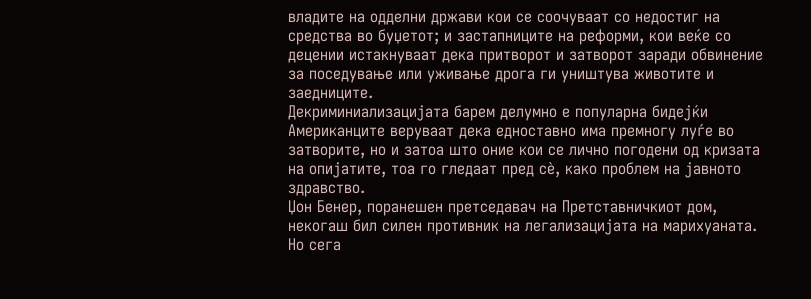владите на одделни држави кои се соочуваат со недостиг на средства во буџетот; и застапниците на реформи, кои веќе со децении истакнуваат дека притворот и затворот заради обвинение за поседување или уживање дрога ги уништува животите и заедниците.
Декриминиализацијата барем делумно е популарна бидејќи Американците веруваат дека едноставно има премногу луѓе во затворите, но и затоа што оние кои се лично погодени од кризата на опијатите, тоа го гледаат пред сè, како проблем на јавното здравство.
Џон Бенер, поранешен претседавач на Претставничкиот дом, некогаш бил силен противник на легализацијата на марихуаната. Но сега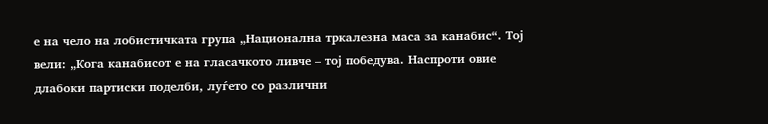е на чело на лобистичката група „Национална тркалезна маса за канабис“. Тој вели: „Кога канабисот е на гласачкото ливче – тој победува. Наспроти овие длабоки партиски поделби, луѓето со различни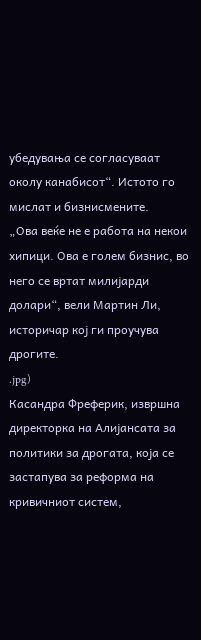убедувања се согласуваат околу канабисот“. Истото го мислат и бизнисмените.
„Ова веќе не е работа на некои хипици. Ова е голем бизнис, во него се вртат милијарди долари“, вели Мартин Ли, историчар кој ги проучува дрогите.
.jpg)
Касандра Фреферик, извршна директорка на Алијансата за политики за дрогата, која се застапува за реформа на кривичниот систем,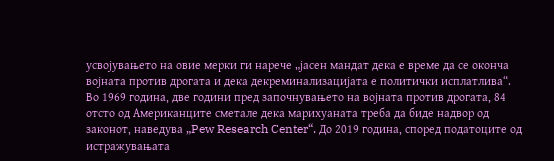усвојувањето на овие мерки ги нарече „јасен мандат дека е време да се оконча војната против дрогата и дека декреминализацијата е политички исплатлива“.
Во 1969 година, две години пред започнувањето на војната против дрогата, 84 отсто од Американците сметале дека марихуаната треба да биде надвор од законот, наведува „Pew Research Center“. До 2019 година, според податоците од истражувањата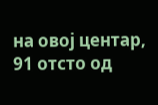на овој центар, 91 отсто од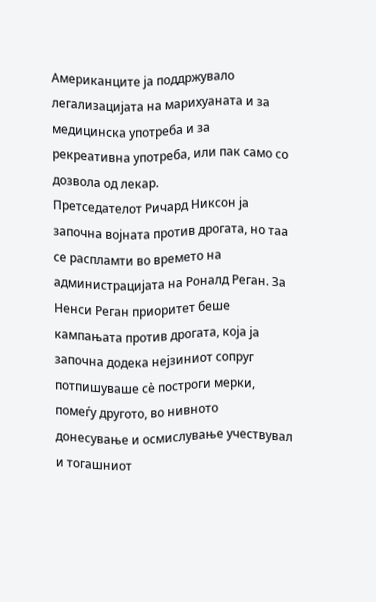Американците ја поддржувало легализацијата на марихуаната и за медицинска употреба и за рекреативна употреба, или пак само со дозвола од лекар.
Претседателот Ричард Никсон ја започна војната против дрогата, но таа се распламти во времето на администрацијата на Роналд Реган. За Ненси Реган приоритет беше кампањата против дрогата, која ја започна додека нејзиниот сопруг потпишуваше сè построги мерки, помеѓу другото, во нивното донесување и осмислување учествувал и тогашниот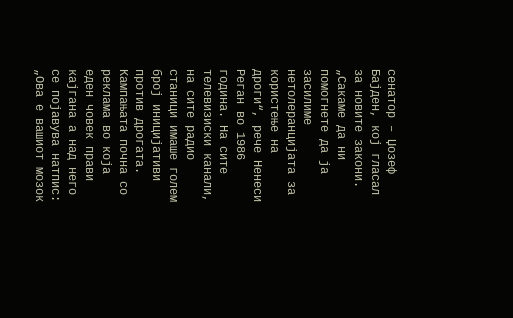сенатор – Џозеф Бајден, кој гласал за новите закони.
„Сакаме да ни помогнете да ја засилиме нетолеранцијата за користење на дроги“, рече Ненеси Реган во 1986 година. На сите телевизиски канали, на сите радио станици имаше голем број иницијативи против дрогата. Кампањата почна со реклама во која еден човек прави кајгана а над него се појавува натпис: „Ова е вашиот мозок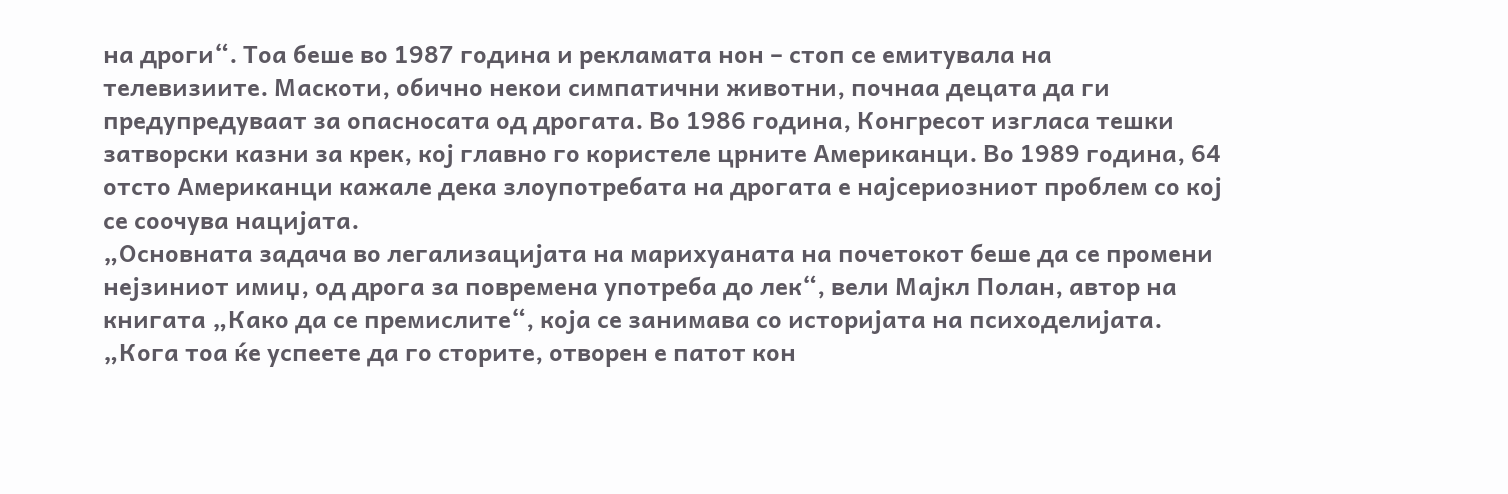на дроги“. Тоа беше во 1987 година и рекламата нон – стоп се емитувала на телевизиите. Маскоти, обично некои симпатични животни, почнаа децата да ги предупредуваат за опасносата од дрогата. Во 1986 година, Конгресот изгласа тешки затворски казни за крек, кој главно го користеле црните Американци. Во 1989 година, 64 отсто Американци кажале дека злоупотребата на дрогата е најсериозниот проблем со кој се соочува нацијата.
„Основната задача во легализацијата на марихуаната на почетокот беше да се промени нејзиниот имиџ, од дрога за повремена употреба до лек“, вели Мајкл Полан, автор на книгата „Како да се премислите“, која се занимава со историјата на психоделијата. „Кога тоа ќе успеете да го сторите, отворен е патот кон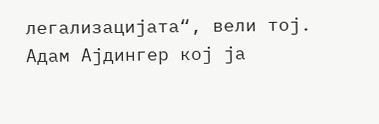легализацијата“, вели тој.
Адам Ајдингер кој ја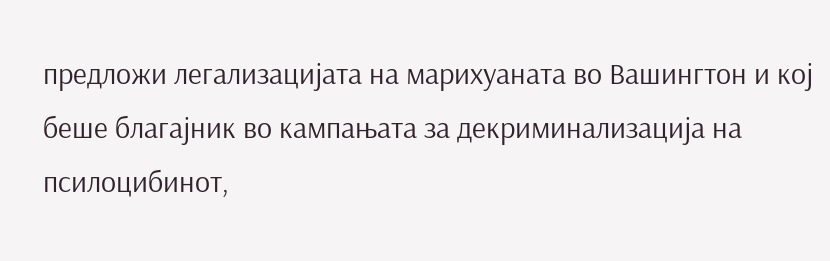предложи легализацијата на марихуаната во Вашингтон и кој беше благајник во кампањата за декриминализација на псилоцибинот,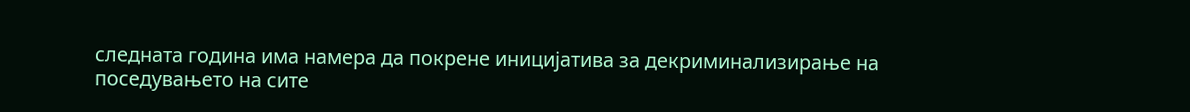следната година има намера да покрене иницијатива за декриминализирање на поседувањето на сите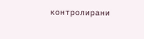контролирани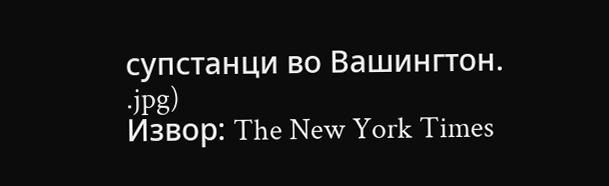супстанци во Вашингтон.
.jpg)
Извор: The New York Times